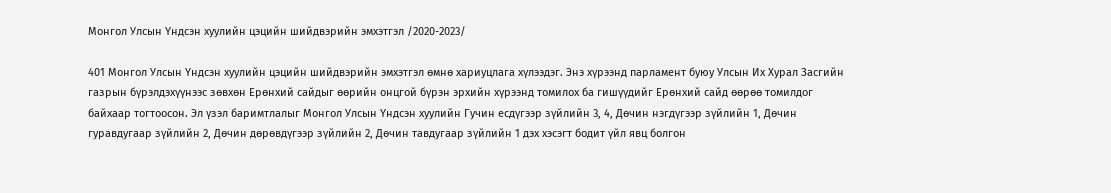Монгол Улсын Үндсэн хуулийн цэцийн шийдвэрийн эмхэтгэл /2020-2023/

401 Монгол Улсын Үндсэн хуулийн цэцийн шийдвэрийн эмхэтгэл өмнө хариуцлага хүлээдэг. Энэ хүрээнд парламент буюу Улсын Их Хурал Засгийн газрын бүрэлдэхүүнээс зөвхөн Ерөнхий сайдыг өөрийн онцгой бүрэн эрхийн хүрээнд томилох ба гишүүдийг Ерөнхий сайд өөрөө томилдог байхаар тогтоосон. Эл үзэл баримтлалыг Монгол Улсын Үндсэн хуулийн Гучин есдүгээр зүйлийн 3, 4, Дөчин нэгдүгээр зүйлийн 1, Дөчин гуравдугаар зүйлийн 2, Дөчин дөрөвдүгээр зүйлийн 2, Дөчин тавдугаар зүйлийн 1 дэх хэсэгт бодит үйл явц болгон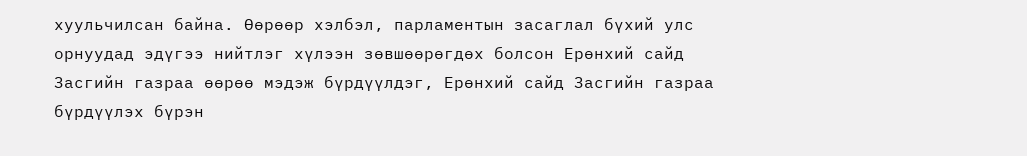хуульчилсан байна. Өөрөөр хэлбэл, парламентын засаглал бүхий улс орнуудад эдүгээ нийтлэг хүлээн зөвшөөрөгдөх болсон Ерөнхий сайд Засгийн газраа өөрөө мэдэж бүрдүүлдэг, Ерөнхий сайд Засгийн газраа бүрдүүлэх бүрэн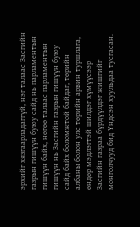эрхийг хязгаарладаггүй, нэг талаас Засгийн газрын гишүүн буюу сайд нь парламентын гишүүн байх, нөгөө талаас парламентын гишүүн нь Засгийн газрын гишүүн буюу сайд байх боломжтой байдаг, төрийн албаны болон улс төрийн арвин туршлага, өндөр мэдлэгтэй шилдэг хүмүүсээр Засгийн газраа бүрдүүлдэг жишгийг монголчууд бид Үндсэн хуульдаа тусгасан.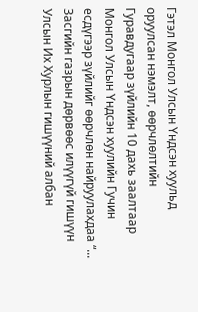Гэтэл Монгол Улсын Үндсэн хуульд оруулсан нэмэлт, өөрчлөлтийн Гуравдугаар зүйлийн 10 дахь заалтаар Монгол Улсын Үндсэн хуулийн Гучин есдүгээр зүйлийг өөрчлөн найруулахдаа “... Засгийн газрын дөрвөөс илүүгүй гишүүн Улсын Их Хурлын гишүүний албан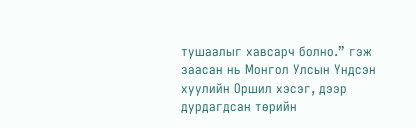тушаалыг хавсарч болно.” гэж заасан нь Монгол Улсын Үндсэн хуулийн Оршил хэсэг, дээр дурдагдсан төрийн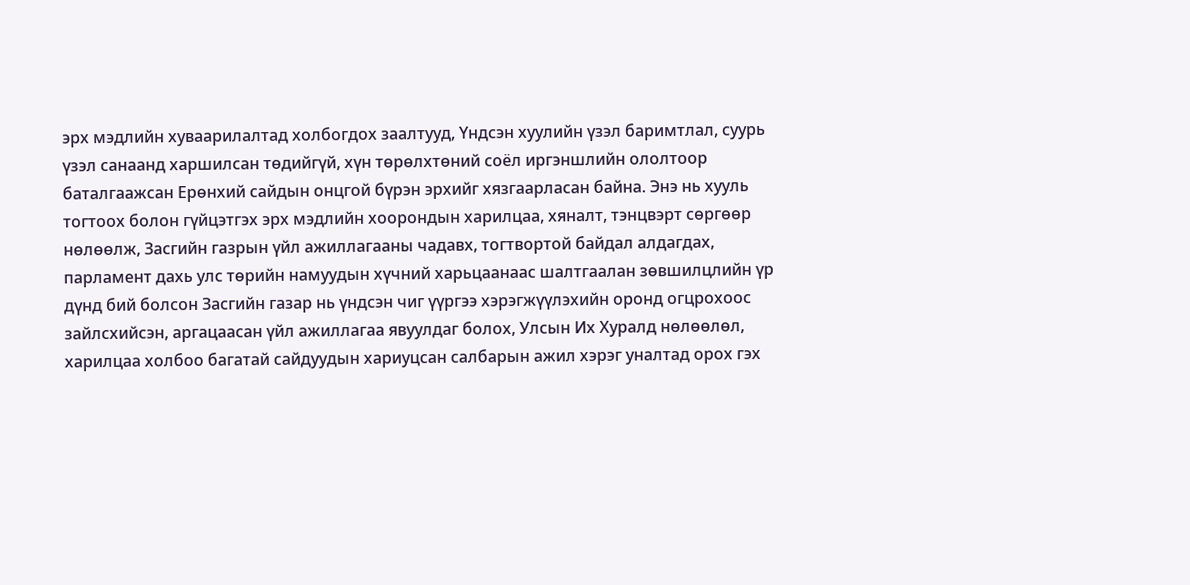эрх мэдлийн хуваарилалтад холбогдох заалтууд, Үндсэн хуулийн үзэл баримтлал, суурь үзэл санаанд харшилсан төдийгүй, хүн төрөлхтөний соёл иргэншлийн ололтоор баталгаажсан Ерөнхий сайдын онцгой бүрэн эрхийг хязгаарласан байна. Энэ нь хууль тогтоох болон гүйцэтгэх эрх мэдлийн хоорондын харилцаа, хяналт, тэнцвэрт сөргөөр нөлөөлж, Засгийн газрын үйл ажиллагааны чадавх, тогтвортой байдал алдагдах, парламент дахь улс төрийн намуудын хүчний харьцаанаас шалтгаалан зөвшилцлийн үр дүнд бий болсон Засгийн газар нь үндсэн чиг үүргээ хэрэгжүүлэхийн оронд огцрохоос зайлсхийсэн, аргацаасан үйл ажиллагаа явуулдаг болох, Улсын Их Хуралд нөлөөлөл, харилцаа холбоо багатай сайдуудын хариуцсан салбарын ажил хэрэг уналтад орох гэх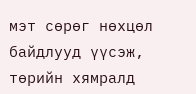мэт сөрөг нөхцөл байдлууд үүсэж, төрийн хямралд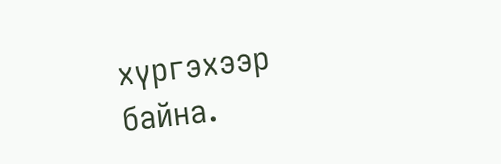хүргэхээр байна.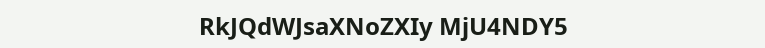RkJQdWJsaXNoZXIy MjU4NDY5